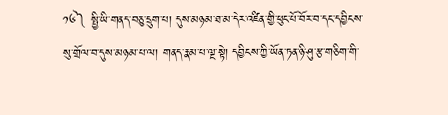༡༦༽ སྤྱི་ཡི་གནད་བཅུ་དྲུག་པ། དུས་མཉམ་ཐ་མ་དེར་འཛིན་གྱི་ཕུང་པོ་བོར་བ་དང་དབྱིངས་སུ་གྲོལ་བ་དུས་མཉམ་པ་ལ། གནད་རྣམ་པ་ལྔ་སྟེ། དབྱིངས་ཀྱི་ཡོན་ཏན་ཉི་ཤུ་རྩ་གཅིག་གི་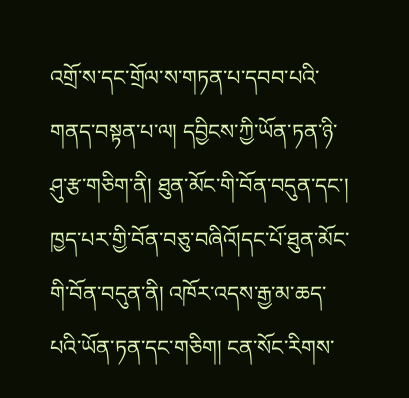འགྲོ་ས་དང་གྲོལ་ས་གཏན་པ་དབབ་པའི་གནད་བསྟན་པ་ལ། དབྱིངས་ཀྱི་ཡོན་ཏན་ཉི་ཤུ་རྩ་གཅིག་ནི། ཐུན་མོང་གི་བོན་བདུན་དང་། ཁྱད་པར་གྱི་བོན་བཅུ་བཞིའོ།དང་པོ་ཐུན་མོང་གི་བོན་བདུན་ནི། འཁོར་འདས་རྒྱ་མ་ཆད་པའི་ཡོན་ཏན་དང་གཅིག། ངན་སོང་རིགས་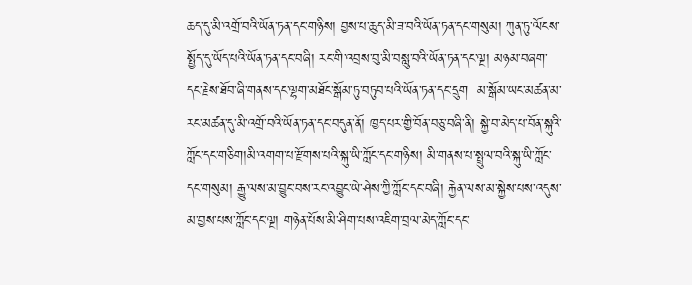ཆད་དུ་མི་འགྲོ་བའི་ཡོན་ཏན་དང་གཉིས། བྱས་པ་ཆུད་མི་ཟ་བའི་ཡོན་ཏན་དང་གསུམ། ཀུན་ཏུ་ལོངས་སྤྱོད་དུ་ཡོད་པའི་ཡོན་ཏན་དང་བཞི། རང་གི་འབྲས་བུ་མི་བསླུ་བའི་ཡོན་ཏན་དང་ལྔ། མཉམ་བཞག་དང་རྗེས་ཐོབ་ཞི་གནས་དང་ལྷག་མཐོང་སྒོམ་ཏུ་བཏུབ་པའི་ཡོན་ཏན་དང་དྲུག  མ་སྒོམ་ཡང་མཚན་མ་རང་མཚན་དུ་མི་འགྲོ་བའི་ཡོན་ཏན་དང་བདུན་ནོ། ཁྱད་པར་གྱི་བོན་བཅུ་བཞི་ནི། སྐྱེ་བ་མེད་པ་བོན་སྐུའི་ཀློང་དང་གཅིག།མི་འགག་པ་རྫོགས་པའི་སྐུ་ཡི་ཀློང་དང་གཉིས། མི་གནས་པ་སྤྲུལ་བའི་སྐུ་ཡི་ཀློང་དང་གསུམ། རྒྱུ་ལས་མ་བྱུང་བས་རང་འབྱུང་ཡེ་ཤེས་ཀྱི་ཀློང་དང་བཞི། རྐྱེན་ལས་མ་སྐྱེས་པས་འདུས་མ་བྱས་པས་ཀློང་དང་ལྔ། གཉེན་པོས་མི་ཤིག་པས་འཇིག་བྲལ་མེད་ཀློང་དང་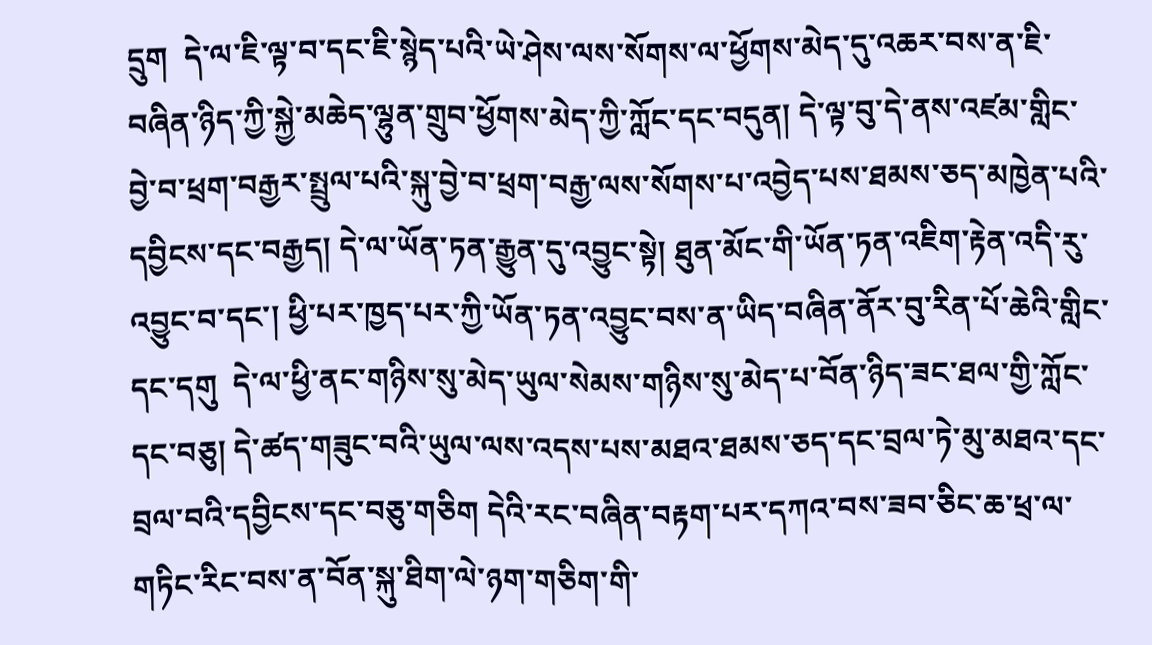དྲུག  དེ་ལ་ཇི་ལྟ་བ་དང་ཇི་སྙེད་པའི་ཡེ་ཤེས་ལས་སོགས་ལ་ཕྱོགས་མེད་དུ་འཆར་བས་ན་ཇི་བཞིན་ཉིད་ཀྱི་སྐྱེ་མཆེད་ལྷུན་གྲུབ་ཕྱོགས་མེད་ཀྱི་ཀློང་དང་བདུན། དེ་ལྟ་བུ་དེ་ནས་འཛམ་གླིང་བྱེ་བ་ཕྲག་བརྒྱར་སྤྲུལ་པའི་སྐུ་བྱེ་བ་ཕྲག་བརྒྱ་ལས་སོགས་པ་འབྱེད་པས་ཐམས་ཅད་མཁྱེན་པའི་དབྱིངས་དང་བརྒྱད། དེ་ལ་ཡོན་ཏན་རྒྱུན་དུ་འབྱུང་སྟེ། ཐུན་མོང་གི་ཡོན་ཏན་འཇིག་རྟེན་འདི་རུ་འབྱུང་བ་དང་། ཕྱི་པར་ཁྱད་པར་ཀྱི་ཡོན་ཏན་འབྱུང་བས་ན་ཡིད་བཞིན་ནོར་བུ་རིན་པོ་ཆེའི་གླིང་དང་དགུ  དེ་ལ་ཕྱི་ནང་གཉིས་སུ་མེད་ཡུལ་སེམས་གཉིས་སུ་མེད་པ་བོན་ཉིད་ཟང་ཐལ་གྱི་ཀློང་དང་བཅུ། དེ་ཚད་གཟུང་བའི་ཡུལ་ལས་འདས་པས་མཐའ་ཐམས་ཅད་དང་བྲལ་ཏེ་མུ་མཐའ་དང་བྲལ་བའི་དབྱིངས་དང་བཅུ་གཅིག དེའི་རང་བཞིན་བརྟག་པར་དཀའ་བས་ཟབ་ཅིང་ཆ་ཕྲ་ལ་གཏིང་རིང་བས་ན་བོན་སྐུ་ཐིག་ལེ་ཉག་གཅིག་གི་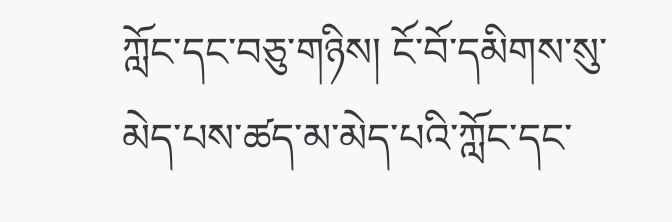ཀློང་དང་བཅུ་གཉིས། ངོ་བོ་དམིགས་སུ་མེད་པས་ཚད་མ་མེད་པའི་ཀློང་དང་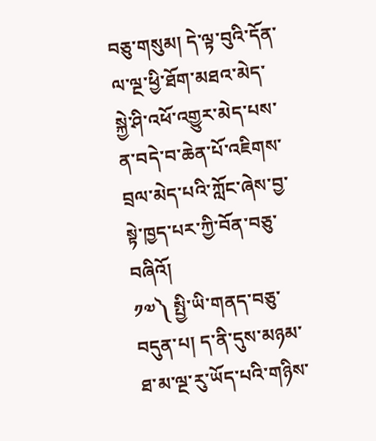བཅུ་གསུམ། དེ་ལྟ་བུའི་དོན་ལ་ལྔ་ཕྱི་ཐོག་མཐའ་མེད་སྐྱེ་ཤི་འཕོ་འགྱུར་མེད་པས་ན་བདེ་བ་ཆེན་པོ་འཇིགས་བྲལ་མེད་པའི་ཀློང་ཞེས་བྱ་སྟེ་ཁྱད་པར་ཀྱི་བོན་བཅུ་བཞིའོ།
༡༧༽ སྤྱི་ཡི་གནད་བཅུ་བདུན་པ། ད་ནི་དུས་མཉམ་ཐ་མ་ལྔ་རུ་ཡོད་པའི་གཉིས་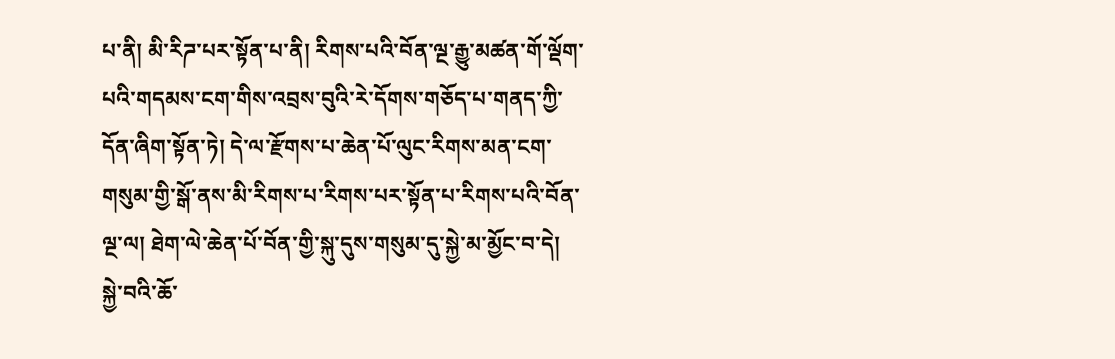པ་ནི། མི་རིཌ་པར་སྟོན་པ་ནི། རིགས་པའི་བོན་ལྔ་རྒྱུ་མཚན་གོ་ལྡོག་པའི་གདམས་ངག་གིས་འབྲས་བུའི་རེ་དོགས་གཅོད་པ་གནད་ཀྱི་དོན་ཞིག་སྟོན་ཏེ། དེ་ལ་རྫོགས་པ་ཆེན་པོ་ལུང་རིགས་མན་ངག་གསུམ་གྱི་སྒོ་ནས་མི་རིགས་པ་རིགས་པར་སྟོན་པ་རིགས་པའི་བོན་ལྔ་ལ། ཐེག་ལེ་ཆེན་པོ་བོན་གྱི་སྐུ་དུས་གསུམ་དུ་སྐྱེ་མ་མྱོང་བ་དེ།   སྐྱེ་བའི་ཆོ་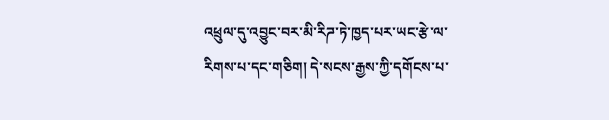འཕྲུལ་དུ་འབྱུང་བར་མི་རིཌ་ཏེ་ཁྱད་པར་ཡང་རྩེ་ལ་རིགས་པ་དང་གཅིག། དེ་སངས་རྒྱས་ཀྱི་དགོངས་པ་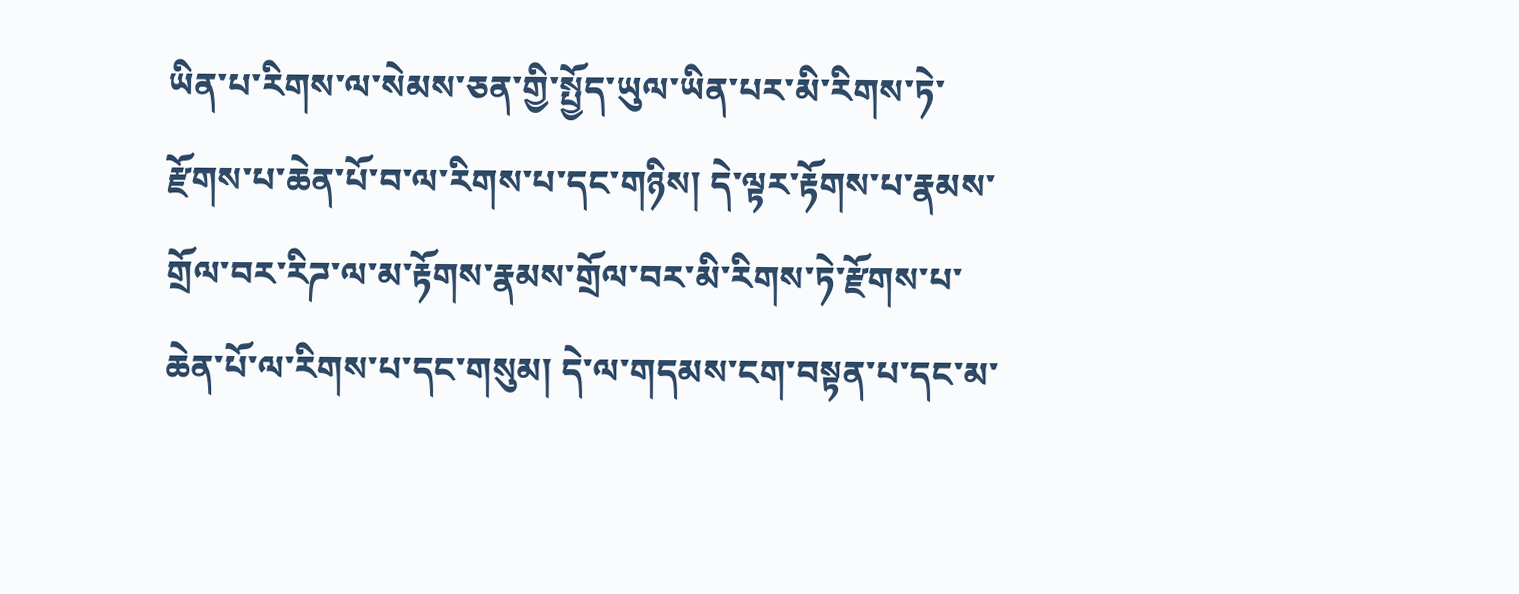ཡིན་པ་རིགས་ལ་སེམས་ཅན་གྱི་སྤྱོད་ཡུལ་ཡིན་པར་མི་རིགས་ཏེ་རྫོགས་པ་ཆེན་པོ་བ་ལ་རིགས་པ་དང་གཉིས། དེ་ལྟར་རྟོགས་པ་རྣམས་གྲོལ་བར་རིཌ་ལ་མ་རྟོགས་རྣམས་གྲོལ་བར་མི་རིགས་ཏེ་རྫོགས་པ་ཆེན་པོ་ལ་རིགས་པ་དང་གསུམ། དེ་ལ་གདམས་ངག་བསྟན་པ་དང་མ་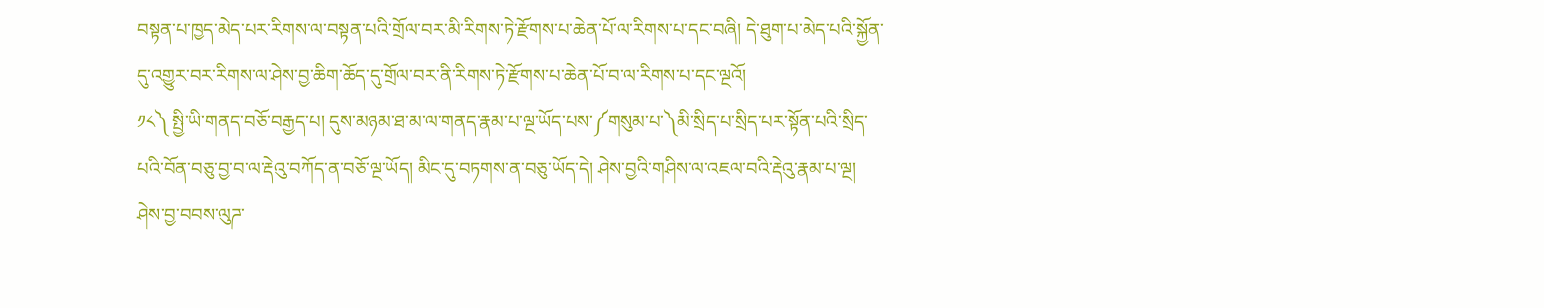བསྟན་པ་ཁྱད་མེད་པར་རིགས་ལ་བསྟན་པའི་གྲོལ་བར་མི་རིགས་ཏེ་རྫོགས་པ་ཆེན་པོ་ལ་རིགས་པ་དང་བཞི། དེ་ཐུག་པ་མེད་པའི་སྐྱོན་དུ་འགྱུར་བར་རིགས་ལ་ཤེས་བྱ་ཆིག་ཆོད་དུ་གྲོལ་བར་ནི་རིགས་ཏེ་རྫོགས་པ་ཆེན་པོ་བ་ལ་རིགས་པ་དང་ལྔའོ།
༡༨༽ སྤྱི་ཡི་གནད་བཅོ་བརྒྱད་པ། དུས་མཉམ་ཐ་མ་ལ་གནད་རྣམ་པ་ལྔ་ཡོད་པས་༼གསུམ་པ་༽མི་སྲིད་པ་སྲིད་པར་སྟོན་པའི་སྲིད་པའི་བོན་བཅུ་བྱ་བ་ལ་རྡེའུ་བཀོད་ན་བཅོ་ལྔ་ཡོད། མིང་དུ་བཏགས་ན་བཅུ་ཡོད་དེ། ཤེས་བྱའི་གཤིས་ལ་འཇལ་བའི་རྡེའུ་རྣམ་པ་ལྔ། ཤེས་བྱ་བབས་ལུཌ་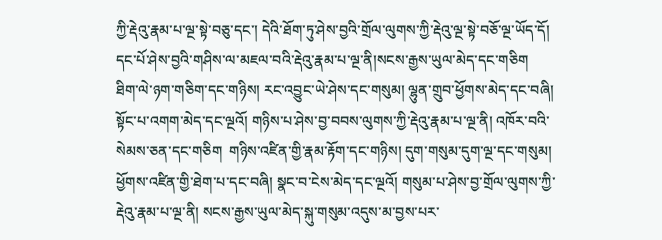ཀྱི་རྡེའུ་རྣམ་པ་ལྔ་སྟེ་བཅུ་དང་། དེའི་ཐོག་ཏུ་ཤེས་བྱའི་གྲོལ་ལུགས་ཀྱི་རྡེའུ་ལྔ་སྟེ་བཅོ་ལྔ་ཡོད་དོ། དང་པོ་ཤེས་བྱའི་གཤིས་ལ་མཇལ་བའི་རྡེའུ་རྣམ་པ་ལྔ་ནི།སངས་རྒྱས་ཡུལ་མེད་དང་གཅིག  ཐིག་ལེ་ཉག་གཅིག་དང་གཉིས། རང་འབྱུང་ཡེ་ཤེས་དང་གསུམ། ལྷུན་གྲུབ་ཕྱོགས་མེད་དང་བཞི། སྟོང་པ་འགག་མེད་དང་ལྔའོ། གཉིས་པ་ཤེས་བྱ་བབས་ལུགས་ཀྱི་རྡེའུ་རྣམ་པ་ལྔ་ནི། འཁོར་བའི་སེམས་ཅན་དང་གཅིག  གཉིས་འཛིན་གྱི་རྣམ་རྟོག་དང་གཉིས། དུག་གསུམ་དུག་ལྔ་དང་གསུམ། ཕྱོགས་འཛིན་གྱི་ཐེག་པ་དང་བཞི། སྣང་བ་ངེས་མེད་དང་ལྔའོ། གསུམ་པ་ཤེས་བྱ་གྲོལ་ལུགས་ཀྱི་རྡེའུ་རྣམ་པ་ལྔ་ནི། སངས་རྒྱས་ཡུལ་མེད་སྐུ་གསུམ་འདུས་མ་བྱས་པར་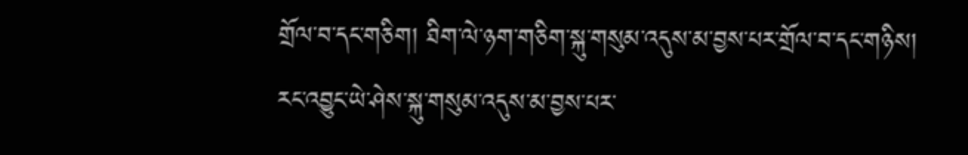གྲོལ་བ་དང་གཅིག། ཐིག་ལེ་ཉག་གཅིག་སྐུ་གསུམ་འདུས་མ་བྱས་པར་གྲོལ་བ་དང་གཉིས། རང་འབྱུང་ཡེ་ཤེས་སྐུ་གསུམ་འདུས་མ་བྱས་པར་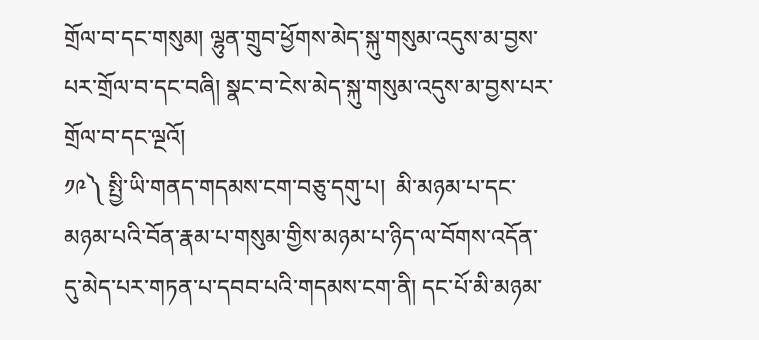གྲོལ་བ་དང་གསུམ། ལྷུན་གྲུབ་ཕྱོགས་མེད་སྐུ་གསུམ་འདུས་མ་བྱས་པར་གྲོལ་བ་དང་བཞི། སྣང་བ་ངེས་མེད་སྐུ་གསུམ་འདུས་མ་བྱས་པར་གྲོལ་བ་དང་ལྔའོ།
༡༩༽ སྤྱི་ཡི་གནད་གདམས་ངག་བཅུ་དགུ་པ།  མི་མཉམ་པ་དང་མཉམ་པའི་བོན་རྣམ་པ་གསུམ་གྱིས་མཉམ་པ་ཉིད་ལ་བོགས་འདོན་དུ་མེད་པར་གཏན་པ་དབབ་པའི་གདམས་ངག་ནི། དང་པོ་མི་མཉམ་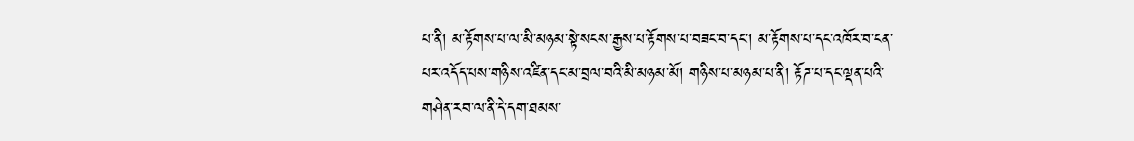པ་ནི། མ་རྟོགས་པ་ལ་མི་མཉམ་སྟེ་སངས་རྒྱས་པ་རྟོགས་པ་བཟང་བ་དང་། མ་རྟོགས་པ་དང་འཁོར་བ་ངན་པར་འདོད་པས་གཉིས་འཛིན་དང་མ་བྲལ་བའི་མི་མཉམ་མོ། གཉིས་པ་མཉམ་པ་ནི། རྟོཌ་པ་དང་ལྡན་པའི་གཤེན་རབ་ལ་ནི་དེ་དག་ཐམས་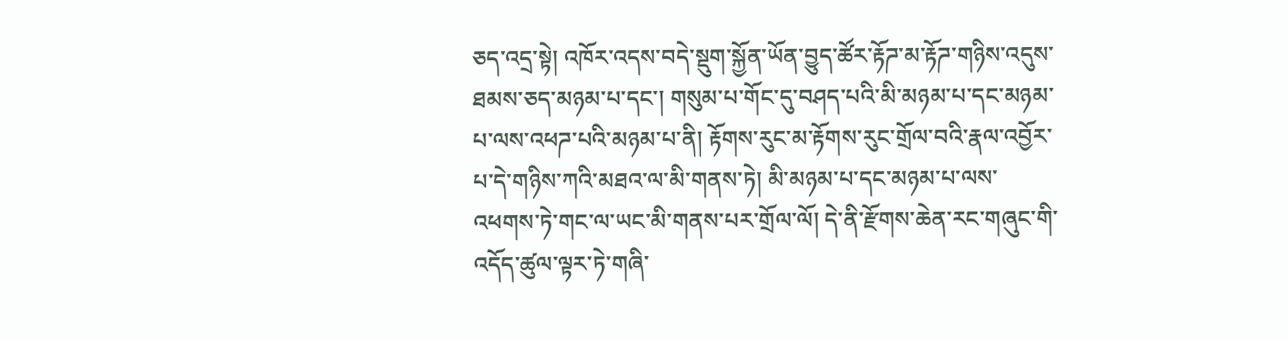ཅད་འདྲ་སྟེ། འཁོར་འདས་བདེ་སྡུག་སྐྱོན་ཡོན་བྱུད་ཚོར་རྟོཌ་མ་རྟོཌ་གཉིས་འདུས་ཐམས་ཅད་མཉམ་པ་དང་། གསུམ་པ་གོང་དུ་བཤད་པའི་མི་མཉམ་པ་དང་མཉམ་པ་ལས་འཕཌ་པའི་མཉམ་པ་ནི། རྟོགས་རུང་མ་རྟོགས་རུང་གྲོལ་བའི་རྣལ་འབྱོར་པ་དེ་གཉིས་ཀའི་མཐའ་ལ་མི་གནས་ཏེ། མི་མཉམ་པ་དང་མཉམ་པ་ལས་འཕགས་ཏེ་གང་ལ་ཡང་མི་གནས་པར་གྲོལ་ལོ། དེ་ནི་རྫོགས་ཆེན་རང་གཞུང་གི་འདོད་ཚུལ་ལྟར་ཏེ་གཞི་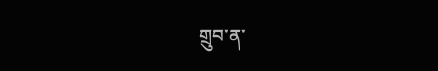གྲུབ་ན་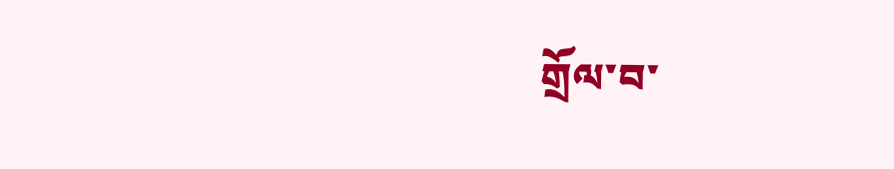གྲོལ་བ་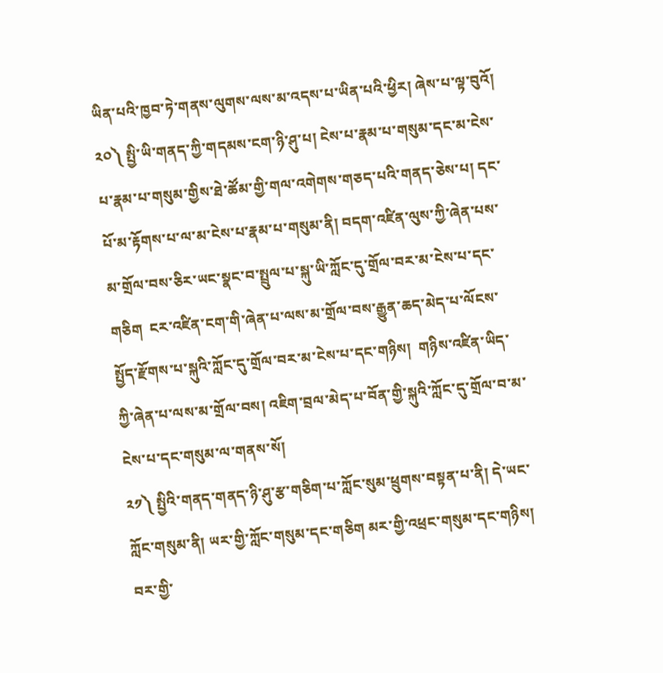ཡིན་པའི་ཁྱབ་ཏེ་གནས་ལུགས་ལས་མ་འདས་པ་ཡིན་པའི་ཕྱིར། ཞེས་པ་ལྟ་བུའོ།
༢༠༽ སྤྱི་ཡི་གནད་ཀྱི་གདམས་ངག་ཉི་ཤུ་པ། ངེས་པ་རྣམ་པ་གསུམ་དང་མ་ངེས་པ་རྣམ་པ་གསུམ་གྱིས་ཐེ་ཚོམ་གྱི་གལ་འགེགས་གཅད་པའི་གནད་ཅེས་པ། དང་པོ་མ་རྟོགས་པ་ལ་མ་ངེས་པ་རྣམ་པ་གསུམ་ནི། བདག་འཛིན་ལུས་ཀྱི་ཞེན་པས་མ་གྲོལ་བས་ཅིར་ཡང་སྣང་བ་སྤྲུལ་པ་སྐུ་ཡི་ཀློང་དུ་གྲོལ་བར་མ་ངེས་པ་དང་གཅིག  ངར་འཛིན་ངག་གི་ཞེན་པ་ལས་མ་གྲོལ་བས་རྒྱུན་ཆད་མེད་པ་ལོངས་སྤྱོད་རྫོགས་པ་སྐུའི་ཀློང་དུ་གྲོལ་བར་མ་ངེས་པ་དང་གཉིས།  གཉིས་འཛིན་ཡིད་ཀྱི་ཞེན་པ་ལས་མ་གྲོལ་བས། འཇིག་བྲལ་མེད་པ་བོན་གྱི་སྐུའི་ཀློང་དུ་གྲོལ་བ་མ་ངེས་པ་དང་གསུམ་ལ་གནས་སོ།
༢༡༽ སྤྱིའི་གནད་གནད་ཉི་ཤུ་རྩ་གཅིག་པ་ཀློང་སུམ་ཕྲུགས་བསྟན་པ་ནི། དེ་ཡང་ཀློང་གསུམ་ནི། ཡར་གྱི་ཀློང་གསུམ་དང་གཅིག མར་གྱི་འཕྲང་གསུམ་དང་གཉིས། བར་གྱི་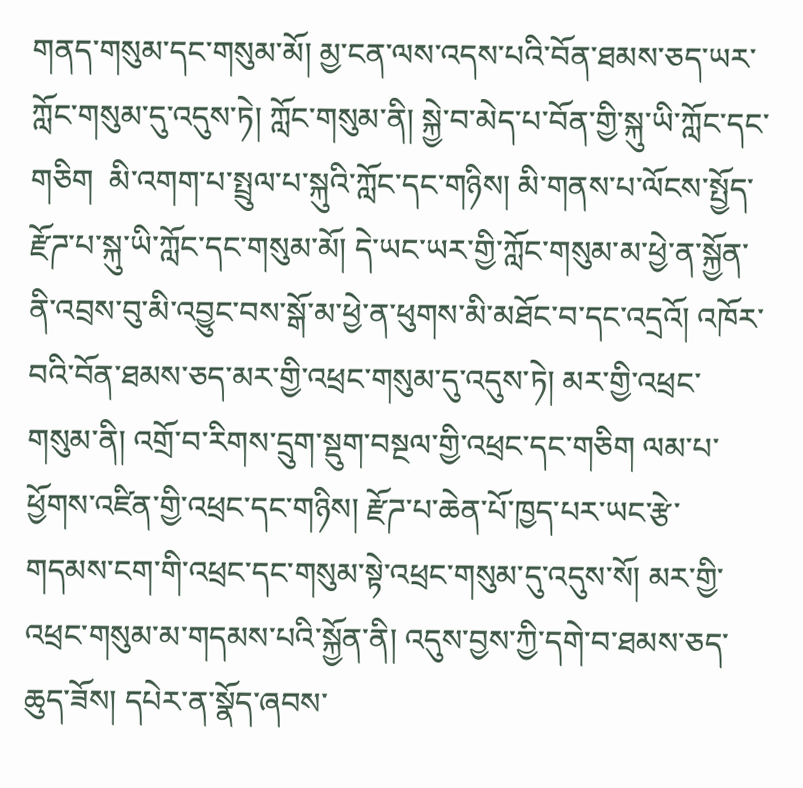གནད་གསུམ་དང་གསུམ་མོ། མྱ་ངན་ལས་འདས་པའི་བོན་ཐམས་ཅད་ཡར་ཀློང་གསུམ་དུ་འདུས་ཏེ། ཀློང་གསུམ་ནི། སྐྱེ་བ་མེད་པ་བོན་གྱི་སྐུ་ཡི་ཀློང་དང་གཅིག  མི་འགག་པ་སྤྲུལ་པ་སྐུའི་ཀློང་དང་གཉིས། མི་གནས་པ་ལོངས་སྤྱོད་རྫོཌ་པ་སྐུ་ཡི་ཀློང་དང་གསུམ་མོ། དེ་ཡང་ཡར་གྱི་ཀློང་གསུམ་མ་ཕྱེ་ན་སྐྱོན་ནི་འབྲས་བུ་མི་འབྱུང་བས་སྒོ་མ་ཕྱེ་ན་ཕུགས་མི་མཐོང་བ་དང་འདྲའོ། འཁོར་བའི་བོན་ཐམས་ཅད་མར་གྱི་འཕྲང་གསུམ་དུ་འདུས་ཏེ། མར་གྱི་འཕྲང་གསུམ་ནི། འགྲོ་བ་རིགས་དྲུག་སྡུག་བསྔལ་གྱི་འཕྲང་དང་གཅིག ལམ་པ་ཕྱོགས་འཛིན་གྱི་འཕྲང་དང་གཉིས། རྫོཌ་པ་ཆེན་པོ་ཁྱད་པར་ཡང་རྩེ་གདམས་ངག་གི་འཕྲང་དང་གསུམ་སྟེ་འཕྲང་གསུམ་དུ་འདུས་སོ། མར་གྱི་འཕྲང་གསུམ་མ་གདམས་པའི་སྐྱོན་ནི། འདུས་བྱས་ཀྱི་དགེ་བ་ཐམས་ཅད་ཆུད་ཟོས། དཔེར་ན་སྣོད་ཞབས་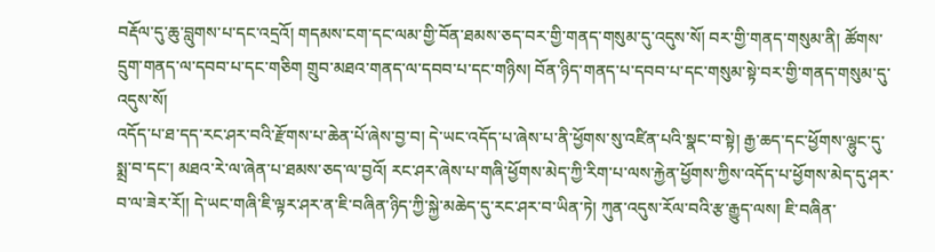བརྡོལ་དུ་ཆུ་བླུགས་པ་དང་འདྲའོ། གདམས་ངག་དང་ལམ་གྱི་བོན་ཐམས་ཅད་བར་གྱི་གནད་གསུམ་དུ་འདུས་སོ། བར་གྱི་གནད་གསུམ་ནི། ཚོགས་དྲུག་གནད་ལ་དབབ་པ་དང་གཅིག གྲུབ་མཐའ་གནད་ལ་དབབ་པ་དང་གཉིས། བོན་ཉིད་གནད་པ་དབབ་པ་དང་གསུམ་སྟེ་བར་གྱི་གནད་གསུམ་དུ་འདུས་སོ།
འདོད་པ་ཐ་དད་རང་ཤར་བའི་རྫོགས་པ་ཆེན་པོ་ཞེས་བྱ་བ། དེ་ཡང་འདོད་པ་ཞེས་པ་ནི་ཕྱོགས་སུ་འཛིན་པའི་སྣང་བ་སྟེ། རྒྱ་ཆད་དང་ཕྱོགས་ལྷུང་དུ་སྨྲ་བ་དང་། མཐའ་རེ་ལ་ཞེན་པ་ཐམས་ཅད་ལ་བྱའོ། རང་ཤར་ཞེས་པ་གཞི་ཕྱོགས་མེད་ཀྱི་རིག་པ་ལས་རྐྱེན་ཕྱོགས་ཀྱིས་འདོད་པ་ཕྱོགས་མེད་དུ་ཤར་བ་ལ་ཟེར་རོ།། དེ་ཡང་གཞི་ཇི་ལྟར་ཤར་ན་ཇི་བཞིན་ཉིད་ཀྱི་སྐྱེ་མཆེད་དུ་རང་ཤར་བ་ཡིན་ཏེ། ཀུན་འདུས་རོལ་བའི་རྩ་རྒྱུད་ལས། ཇི་བཞིན་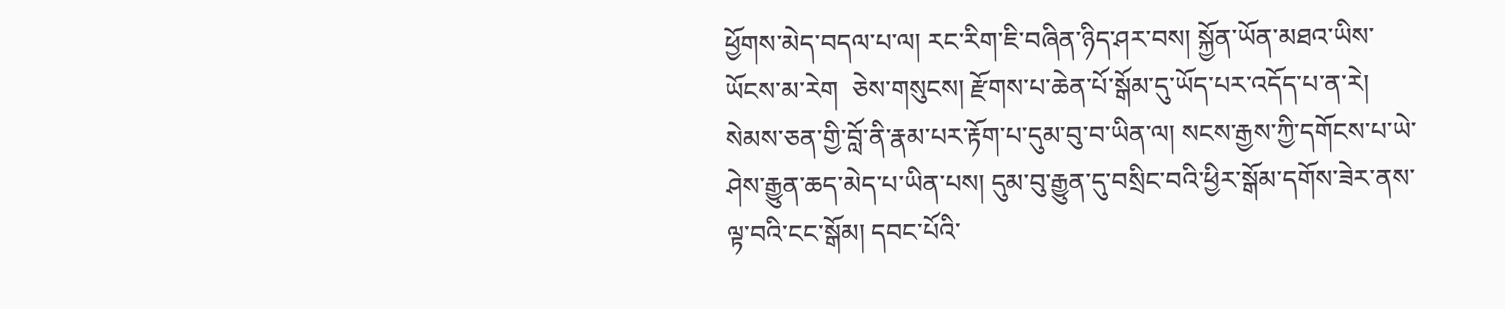ཕྱོགས་མེད་བདལ་པ་ལ། རང་རིག་ཇི་བཞིན་ཉིད་ཤར་བས། སྐྱོན་ཡོན་མཐའ་ཡིས་ཡོངས་མ་རེག  ཅེས་གསུངས། རྫོགས་པ་ཆེན་པོ་སྒོམ་དུ་ཡོད་པར་འདོད་པ་ན་རེ། སེམས་ཅན་གྱི་བློ་ནི་རྣམ་པར་རྟོག་པ་དུམ་བུ་བ་ཡིན་ལ། སངས་རྒྱས་ཀྱི་དགོངས་པ་ཡེ་ཤེས་རྒྱུན་ཆད་མེད་པ་ཡིན་པས། དུམ་བུ་རྒྱུན་དུ་བསྲིང་བའི་ཕྱིར་སྒོམ་དགོས་ཟེར་ནས་ལྟ་བའི་ངང་སྒོམ། དབང་པོའི་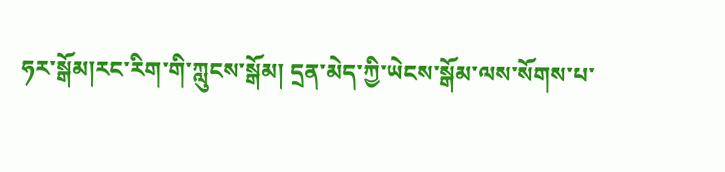ཧར་སྒོམ།རང་རིག་གི་ཀླུངས་སྒོམ། དྲན་མེད་ཀྱི་ཡེངས་སྒོམ་ལས་སོགས་པ་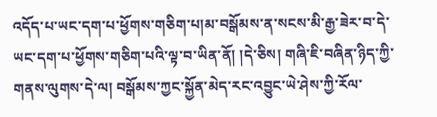འདོད་པ་ཡང་དག་པ་ཕྱོགས་གཅིག་པ།མ་བསྒོམས་ན་སངས་མི་རྒྱ་ཟེར་བ་དེ་ཡང་དག་པ་ཕྱོགས་གཅིག་པའི་ལྟ་བ་ཡིན་ནོ། །དེ་ཅིས། གཞི་ཇི་བཞིན་ཉིད་ཀྱི་གནས་ལུགས་དེ་ལ། བསྒོམས་ཀྱང་སྐྱོན་མེད་རང་འབྱུང་ཡེ་ཤེས་ཀྱི་རོལ་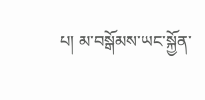པ། མ་བསྒོམས་ཡང་སྐྱོན་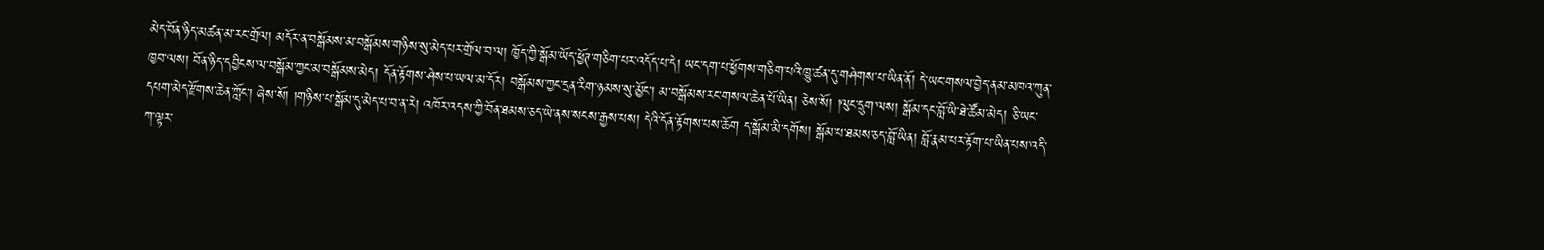མེད་བོན་ཉིད་མཚན་མ་རང་གྲོལ། མདོར་ན་བསྒོམས་མ་བསྒོམས་གཉིས་སུ་མེད་པར་གྲོལ་བ་ལ། ཁྱོད་ཀྱི་སྒོམ་ཡོད་ཕྱོཊ་གཅིག་པར་འདོད་པ་དེ། ཡང་དག་པ་ཕྱོགས་གཅིག་པའི་ཁྱུ་ཚན་དུ་གཤེགས་པ་ཡིན་ནོ། དེ་ཡང་གསལ་བྱེད་ནམ་མཁའ་ཀུན་ཁྱབ་ལས། བོན་ཉིད་དབྱིངས་ལ་བསྒོམ་ཀྱང་མ་བསྒོམས་མེད། དོན་རྟོགས་ཤེས་པ་ཡལ་མ་དོར། བསྒོམས་ཀྱང་དྲན་རིག་ཉམས་སུ་མྱོང་། མ་བསྒོམས་རང་གསལ་ཆེན་པོ་ཡིན། ཅེས་སོ། །ལུང་དྲུག་ལས། སྒོམ་དང་བློ་ཡི་ཐེ་ཚོམ་མེད། ཅི་ཡང་དཔག་མེད་རྫོགས་ཆེན་ཀློང་། ཞེས་སོ། །གཉིས་པ་སྒོམ་དུ་མེད་པ་བ་ན་རེ། འཁོར་འདས་ཀྱི་བོན་ཐམས་ཅད་ཡེ་ནས་སངས་རྒྱས་པས། དེའི་དོན་རྟོགས་པས་ཆོག ད་སྒོམ་མི་དགོས། སྒོམ་པ་ཐམས་ཅད་བློ་ཡིན། བློ་རྣམ་པར་རྟོག་པ་ཡིན་པས་འདི་ཀ་ལྟར་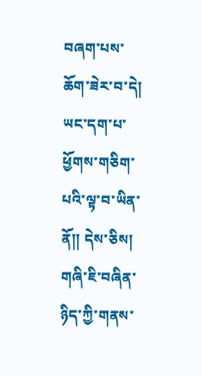བཞག་པས་ཆོག་ཟེར་བ་དེ། ཡང་དག་པ་ཕྱོགས་གཅིག་པའི་ལྟ་བ་ཡིན་ནོ།། དེས་ཅིས། གཞི་ཇི་བཞིན་ཉིད་ཀྱི་གནས་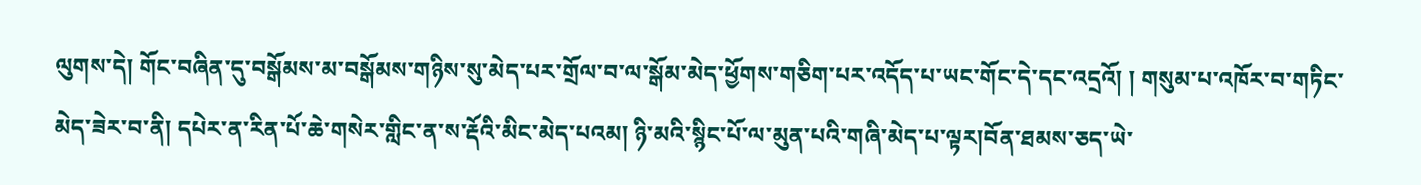ལུགས་དེ། གོང་བཞིན་དུ་བསྒོམས་མ་བསྒོམས་གཉིས་སུ་མེད་པར་གྲོལ་བ་ལ་སྒོམ་མེད་ཕྱོགས་གཅིག་པར་འདོད་པ་ཡང་གོང་དེ་དང་འདྲའོ། ། གསུམ་པ་འཁོར་བ་གཏིང་མེད་ཟེར་བ་ནི། དཔེར་ན་རིན་པོ་ཆེ་གསེར་གླིང་ན་ས་རྡོའི་མིང་མེད་པའམ། ཉི་མའི་སྙིང་པོ་ལ་མུན་པའི་གཞི་མེད་པ་ལྟར།བོན་ཐམས་ཅད་ཡེ་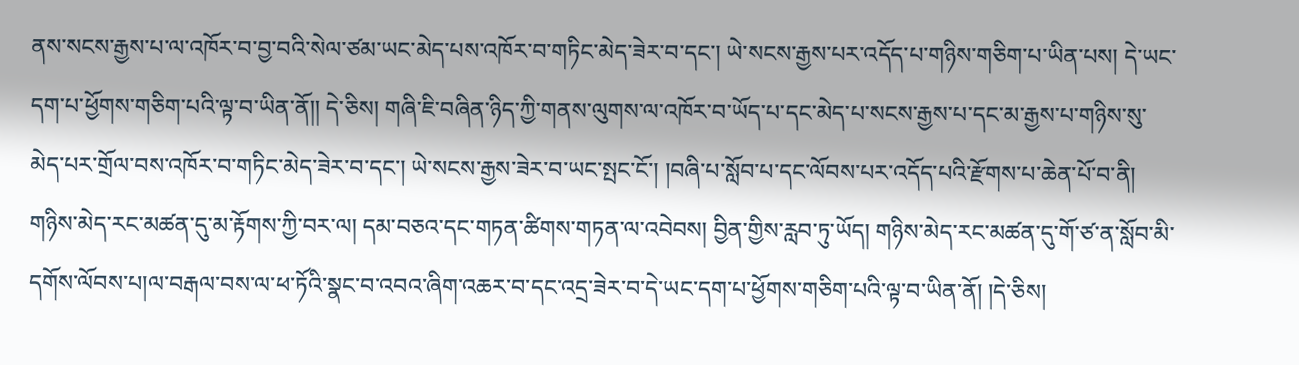ནས་སངས་རྒྱས་པ་ལ་འཁོར་བ་བྱ་བའི་སེལ་ཙམ་ཡང་མེད་པས་འཁོར་བ་གཏིང་མེད་ཟེར་བ་དང་། ཡེ་སངས་རྒྱས་པར་འདོད་པ་གཉིས་གཅིག་པ་ཡིན་པས། དེ་ཡང་དག་པ་ཕྱོགས་གཅིག་པའི་ལྟ་བ་ཡིན་ནོ།། དེ་ཅིས། གཞི་ཇི་བཞིན་ཉིད་ཀྱི་གནས་ལུགས་ལ་འཁོར་བ་ཡོད་པ་དང་མེད་པ་སངས་རྒྱས་པ་དང་མ་རྒྱས་པ་གཉིས་སུ་མེད་པར་གྲོལ་བས་འཁོར་བ་གཏིང་མེད་ཟེར་བ་དང་། ཡེ་སངས་རྒྱས་ཟེར་བ་ཡང་སྤང་ངོ་། །བཞི་པ་སློབ་པ་དང་ལོབས་པར་འདོད་པའི་རྫོགས་པ་ཆེན་པོ་བ་ནི། གཉིས་མེད་རང་མཚན་དུ་མ་རྟོགས་ཀྱི་བར་ལ། དམ་བཅའ་དང་གཏན་ཚིགས་གཏན་ལ་འབེབས། བྱིན་གྱིས་རླབ་ཏུ་ཡོད། གཉིས་མེད་རང་མཚན་དུ་གོ་ཙ་ན་སློབ་མི་དགོས་ལོབས་པ།ལ་བརྒལ་བས་ལ་ཕ་ཏོའི་སྣང་བ་འབའ་ཞིག་འཆར་བ་དང་འདྲ་ཟེར་བ་དེ་ཡང་དག་པ་ཕྱོགས་གཅིག་པའི་ལྟ་བ་ཡིན་ནོ། །དེ་ཅིས།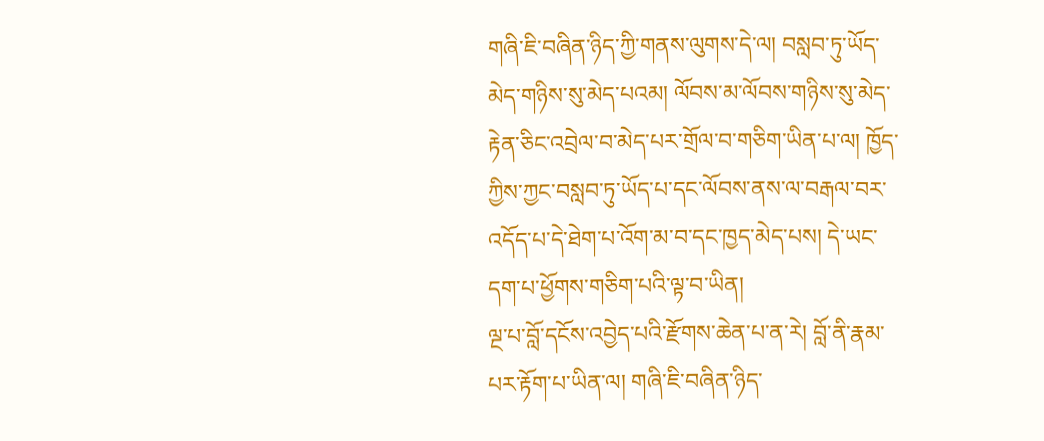གཞི་ཇི་བཞིན་ཉིད་ཀྱི་གནས་ལུགས་དེ་ལ། བསླབ་ཏུ་ཡོད་མེད་གཉིས་སུ་མེད་པའམ། ལོབས་མ་ལོབས་གཉིས་སུ་མེད་རྟེན་ཅིང་འབྲེལ་བ་མེད་པར་གྲོལ་བ་གཅིག་ཡིན་པ་ལ། ཁྱོད་ཀྱིས་ཀྱང་བསླབ་ཏུ་ཡོད་པ་དང་ལོབས་ནས་ལ་བརྒལ་བར་འདོད་པ་དེ་ཐེག་པ་འོག་མ་བ་དང་ཁྱད་མེད་པས། དེ་ཡང་དག་པ་ཕྱོགས་གཅིག་པའི་ལྟ་བ་ཡིན།
ལྔ་པ་བློ་དངོས་འབྱེད་པའི་རྫོགས་ཆེན་པ་ན་རེ། བློ་ནི་རྣམ་པར་རྟོག་པ་ཡིན་ལ། གཞི་ཇི་བཞིན་ཉིད་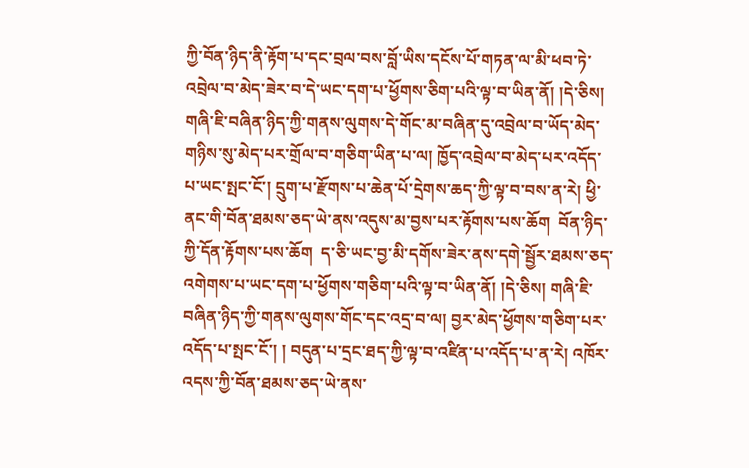ཀྱི་བོན་ཉིད་ནི་རྟོག་པ་དང་བྲལ་བས་བློ་ཡིས་དངོས་པོ་གཏན་ལ་མི་ཕབ་ཏེ་འབྲེལ་བ་མེད་ཟེར་བ་དེ་ཡང་དག་པ་ཕྱོགས་ཅིག་པའི་ལྟ་བ་ཡིན་ནོ། །དེ་ཅིས། གཞི་ཇི་བཞིན་ཉིད་ཀྱི་གནས་ལུགས་དེ་གོང་མ་བཞིན་དུ་འབྲེལ་བ་ཡོད་མེད་གཉིས་སུ་མེད་པར་གྲོལ་བ་གཅིག་ཡིན་པ་ལ། ཁྱོད་འབྲེལ་བ་མེད་པར་འདོད་པ་ཡང་སྤང་ངོ་། དྲུག་པ་རྫོགས་པ་ཆེན་པོ་དྲེགས་ཆད་ཀྱི་ལྟ་བ་བས་ན་རེ། ཕྱི་ནང་གི་བོན་ཐམས་ཅད་ཡེ་ནས་འདུས་མ་བྱས་པར་རྟོགས་པས་ཆོག  བོན་ཉིད་ཀྱི་དོན་རྟོགས་པས་ཆོག  ད་ཅི་ཡང་བྱ་མི་དགོས་ཟེར་ནས་དགེ་སྦྱོར་ཐམས་ཅད་འགེགས་པ་ཡང་དག་པ་ཕྱོགས་གཅིག་པའི་ལྟ་བ་ཡིན་ནོ། །དེ་ཅིས། གཞི་ཇི་བཞིན་ཉིད་ཀྱི་གནས་ལུགས་གོང་དང་འདྲ་བ་ལ། བྱར་མེད་ཕྱོགས་གཅིག་པར་འདོད་པ་སྤང་ངོ་། ། བདུན་པ་དྲང་ཐད་ཀྱི་ལྟ་བ་འཛིན་པ་འདོད་པ་ན་རེ། འཁོར་འདས་ཀྱི་བོན་ཐམས་ཅད་ཡེ་ནས་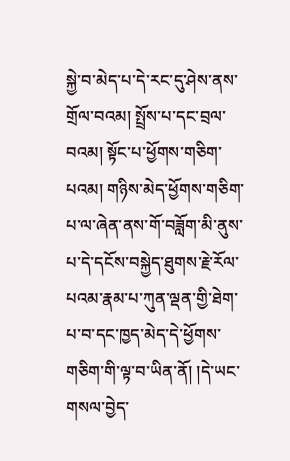སྐྱེ་བ་མེད་པ་དེ་རང་དུ་ཤེས་ནས་གྲོལ་བའམ། སྤྲོས་པ་དང་བྲལ་བའམ། སྟོང་པ་ཕྱོགས་གཅིག་པའམ། གཉིས་མེད་ཕྱོགས་གཅིག་པ་ལ་ཞེན་ནས་གོ་བཟློག་མི་ནུས་པ་དེ་དངོས་བསྐྱེད་ཐུགས་རྗེ་རོལ་པའམ་རྣམ་པ་ཀུན་ལྡན་གྱི་ཐེག་པ་བ་དང་ཁྱད་མེད་དེ་ཕྱོགས་གཅིག་གི་ལྟ་བ་ཡིན་ནོ། །དེ་ཡང་གསལ་བྱེད་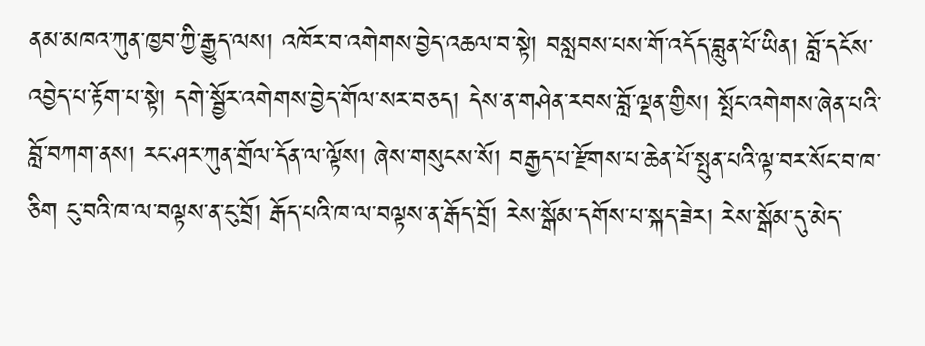ནམ་མཁའ་ཀུན་ཁྱབ་ཀྱི་རྒྱུད་ལས། འཁོར་བ་འགེགས་བྱེད་འཆལ་བ་སྟེ། བསླབས་པས་གོ་འདོད་བླུན་པོ་ཡིན། བློ་དངོས་འབྱེད་པ་རྟོག་པ་སྟེ། དགེ་སྦྱོར་འགེགས་བྱེད་གོལ་སར་བཅད། དེས་ན་གཤེན་རབས་བློ་ལྡན་གྱིས། སྤོང་འགེགས་ཞེན་པའི་བློ་བཀག་ནས། རང་ཤར་ཀུན་གྲོལ་དོན་ལ་ལྟོས། ཞེས་གསུངས་སོ། བརྒྱད་པ་རྫོགས་པ་ཆེན་པོ་སྤུན་པའི་ལྟ་བར་སོང་བ་ཁ་ཅིག ངུ་བའི་ཁ་ལ་བལྟས་ན་ངུ་བྲོ། རྒོད་པའི་ཁ་ལ་བལྟས་ན་རྒོད་བྲོ། རེས་སྒོམ་དགོས་པ་སྐད་ཟེར། རེས་སྒོམ་དུ་མེད་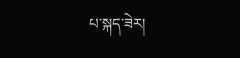པ་སྐད་ཟེར།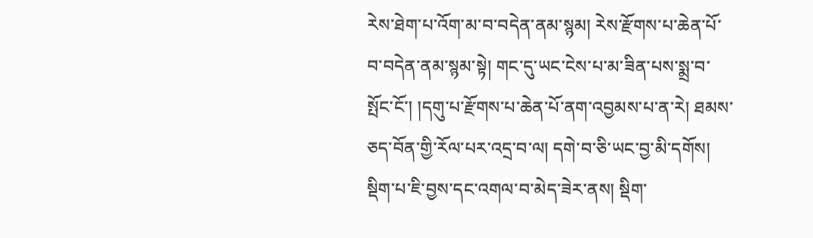རེས་ཐེག་པ་འོག་མ་བ་བདེན་ནམ་སྙམ། རེས་རྫོགས་པ་ཆེན་པོ་བ་བདེན་ནམ་སྙམ་སྟེ། གང་དུ་ཡང་ངེས་པ་མ་ཟིན་པས་སྨྲ་བ་སྤོང་ངོ་། །དགུ་པ་རྫོགས་པ་ཆེན་པོ་ནག་འབྱམས་པ་ན་རེ། ཐམས་ཅད་བོན་གྱི་རོལ་པར་འདྲ་བ་ལ། དགེ་བ་ཅི་ཡང་བྱ་མི་དགོས། སྡིག་པ་ཇི་བྱས་དང་འགལ་བ་མེད་ཟེར་ནས། སྡིག་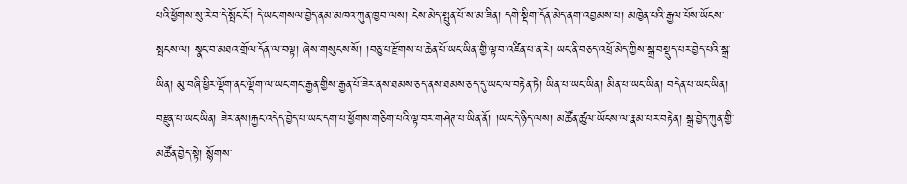པའི་ཕྱོགས་སུ་རེ་བ་དེ་སྤོང་ངོ་། དེ་ཡང་གསལ་བྱེད་ནམ་མཁའ་ཀུན་ཁྱབ་ལས། ངེས་མེད་སྤུན་པོ་ས་མ་ཟིན། དགེ་སྡིག་དོན་མེད་ནག་འབྱམས་པ། མཁྱེན་པའི་རྒྱལ་པོས་ཡོངས་སྤངས་ལ། སྣང་བ་མཐའ་གྲོལ་དོན་ལ་བལྟ། ཞེས་གསུངས་སོ། །བཅུ་པ་རྫོགས་པ་ཆེན་པོ་ཡང་ཡིན་གྱི་ལྟ་བ་འཛིན་པ་ན་རེ། ཡང་ནི་བཅད་འཕྲོ་མེད་ཀྱིས་སྒྲ་བསྡུད་པར་བྱེད་པའི་སྒྲ་ཡིན། མུ་བཞི་ཕྱིར་ལྡོག་ནང་ལྡོག་ལ་ཡང་གང་རྒྱན་གྱིས་རྒྱན་པོ་ཟེར་ནས་ཐམས་ཅད་ནས་ཐམས་ཅད་དུ་ཡང་ལ་བརྟེན་ཏེ། ཡིན་པ་ཡང་ཡིན། མིན་པ་ཡང་ཡིན། བདེན་པ་ཡང་ཡིན། བརྫུན་པ་ཡང་ཡིན། ཟེར་ནས།རྐྱང་འདེད་བྱེད་པ་ཡང་དག་པ་ཕྱོགས་གཅིག་པའི་ལྟ་བར་གཤེཊ་པ་ཡིན་ནོ། །ཡང་དེ་ཉིད་ལས། མཚོན་ཚུལ་ཡོངས་ལ་རྣམ་པར་བརྟེན། སྒྲ་བྱེད་ཀུན་གྱི་མཚོན་བྱེད་སྟེ། སྙོགས་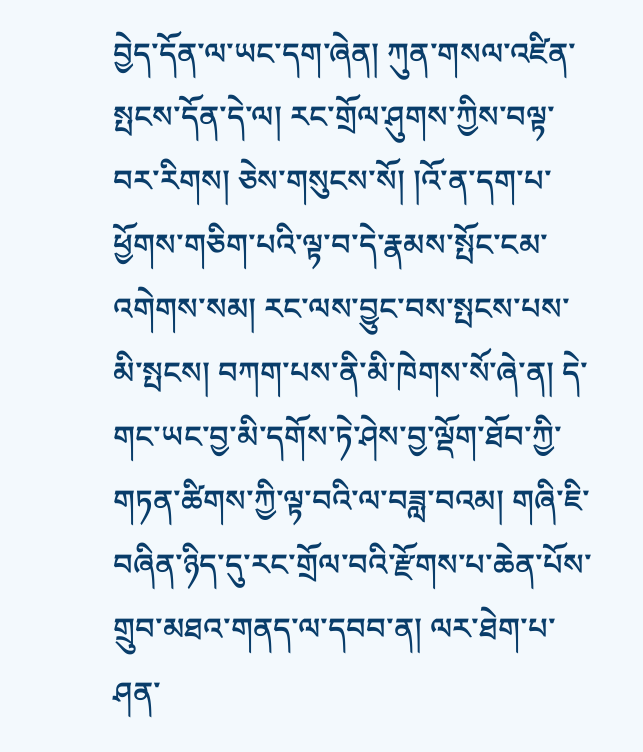བྱེད་དོན་ལ་ཡང་དག་ཞེན། ཀུན་གསལ་འཛིན་སྤངས་དོན་དེ་ལ། རང་གྲོལ་ཤུགས་ཀྱིས་བལྟ་བར་རིགས། ཅེས་གསུངས་སོ། །འོ་ན་དག་པ་ཕྱོགས་གཅིག་པའི་ལྟ་བ་དེ་རྣམས་སྤོང་ངམ་འགེགས་སམ། རང་ལས་བྱུང་བས་སྤངས་པས་མི་སྤངས། བཀག་པས་ནི་མི་ཁེགས་སོ་ཞེ་ན། དེ་གང་ཡང་བྱ་མི་དགོས་ཏེ་ཤེས་བྱ་ལྡོག་ཐོབ་ཀྱི་གཏན་ཚིགས་ཀྱི་ལྟ་བའི་ལ་བཟླ་བའམ། གཞི་ཇི་བཞིན་ཉིད་དུ་རང་གྲོལ་བའི་རྫོགས་པ་ཆེན་པོས་གྲུབ་མཐའ་གནད་ལ་དབབ་ན། ལར་ཐེག་པ་ཤན་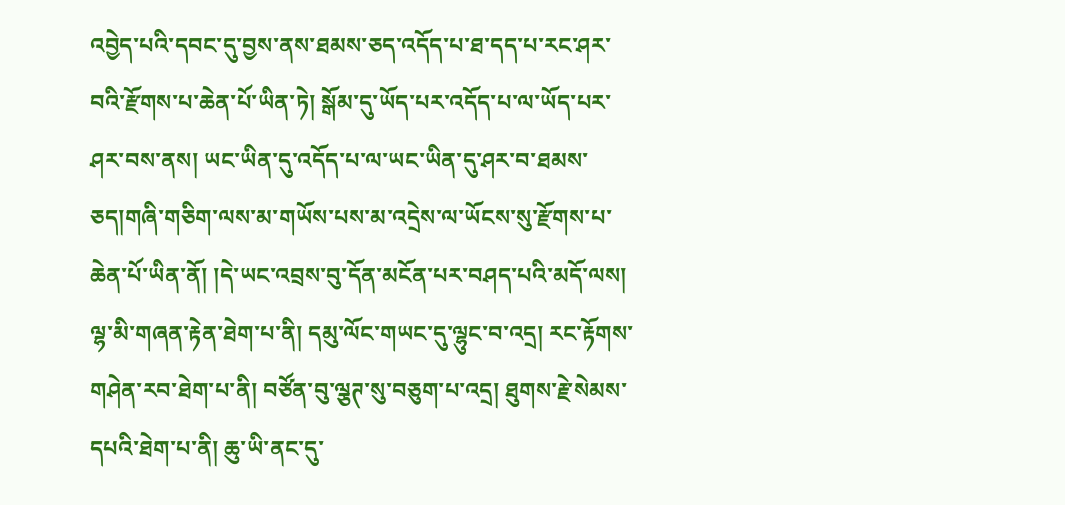འབྱེད་པའི་དབང་དུ་བྱས་ནས་ཐམས་ཅད་འདོད་པ་ཐ་དད་པ་རང་ཤར་བའི་རྫོགས་པ་ཆེན་པོ་ཡིན་ཏེ། སྒོམ་དུ་ཡོད་པར་འདོད་པ་ལ་ཡོད་པར་ཤར་བས་ནས། ཡང་ཡིན་དུ་འདོད་པ་ལ་ཡང་ཡིན་དུ་ཤར་བ་ཐམས་ཅད།གཞི་གཅིག་ལས་མ་གཡོས་པས་མ་འདྲེས་ལ་ཡོངས་སུ་རྫོགས་པ་ཆེན་པོ་ཡིན་ནོ། །དེ་ཡང་འབྲས་བུ་དོན་མངོན་པར་བཤད་པའི་མདོ་ལས། ལྷ་མི་གཞན་རྟེན་ཐེག་པ་ནི། དམུ་ལོང་གཡང་དུ་ལྷུང་བ་འདྲ། རང་རྟོགས་གཤེན་རབ་ཐེག་པ་ནི། བཙོན་བུ་ལྕཊ་སུ་བཅུག་པ་འདྲ། ཐུགས་རྗེ་སེམས་དཔའི་ཐེག་པ་ནི། ཆུ་ཡི་ནང་དུ་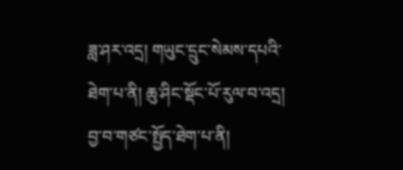ཟླ་ཤར་འདྲ། གཡུང་དྲུང་སེམས་དཔའི་ཐེག་པ་ནི། ཆུ་ཤིང་སྡོང་པོ་རུལ་བ་འདྲ། བྱ་བ་གཙང་སྤྱོད་ཐེག་པ་ནི།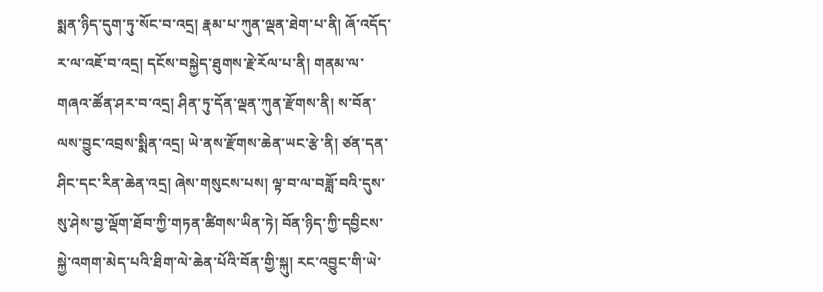སྨན་ཉིད་དུག་ཏུ་སོང་བ་འདྲ། རྣམ་པ་ཀུན་ལྡན་ཐེག་པ་ནི། ཞོ་འདོད་ར་ལ་འཇོ་བ་འདྲ། དངོས་བསྐྱེད་ཐུགས་རྗེ་རོལ་པ་ནི། གནམ་ལ་གཞའ་ཚོན་ཤར་བ་འདྲ། ཤིན་ཏུ་དོན་ལྡན་ཀུན་རྫོགས་ནི། ས་བོན་ལས་བྱུང་འབྲས་སྨིན་འདྲ། ཡེ་ནས་རྫོགས་ཆེན་ཡང་རྩེ་ནི། ཙན་དན་ཤིང་དང་རིན་ཆེན་འདྲ། ཞེས་གསུངས་པས། ལྟ་བ་ལ་བཟློ་བའི་དུས་སུ་ཤེས་བྱ་ལྡོག་ཐོབ་ཀྱི་གཏན་ཚིགས་ཡིན་ཏེ། བོན་ཉིད་ཀྱི་དབྱིངས་སྐྱེ་འགག་མེད་པའི་ཐིག་ལེ་ཆེན་པོའི་བོན་གྱི་སྐུ། རང་འབྱུང་གི་ཡེ་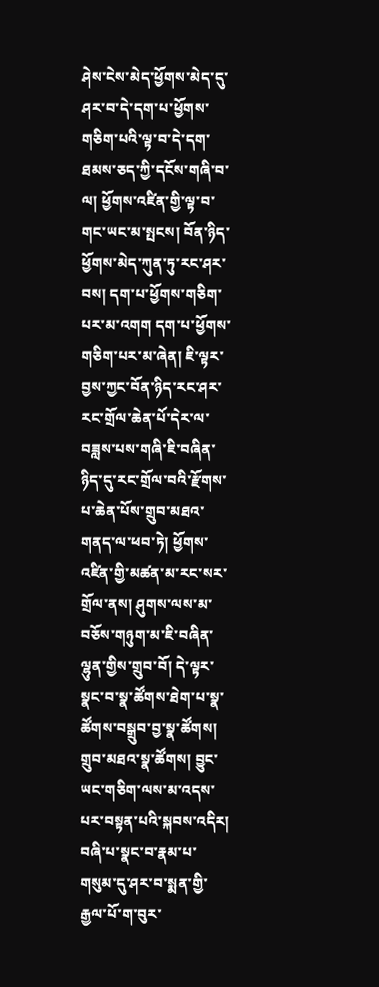ཤེས་ངེས་མེད་ཕྱོགས་མེད་དུ་ཤར་བ་དེ་དག་པ་ཕྱོགས་གཅིག་པའི་ལྟ་བ་དེ་དག་ཐམས་ཅད་ཀྱི་དངོས་གཞི་བ་ལ། ཕྱོགས་འཛིན་གྱི་ལྟ་བ་གང་ཡང་མ་སྤངས། བོན་ཉིད་ཕྱོགས་མེད་ཀུན་ཏུ་རང་ཤར་བས། དག་པ་ཕྱོགས་གཅིག་པར་མ་འགག དག་པ་ཕྱོགས་གཅིག་པར་མ་ཞེན། ཇི་ལྟར་བྱས་ཀྱང་བོན་ཉིད་རང་ཤར་རང་གྲོལ་ཆེན་པོ་དེར་ལ་བཟླས་པས་གཞི་ཇི་བཞིན་ཉིད་དུ་རང་གྲོལ་བའི་རྫོགས་པ་ཆེན་པོས་གྲུབ་མཐའ་གནད་ལ་ཕབ་ཏེ། ཕྱོགས་འཛིན་གྱི་མཚན་མ་རང་སར་གྲོལ་ནས། ཤུགས་ལས་མ་བཅོས་གཉུག་མ་ཇི་བཞིན་ལྷུན་གྱིས་གྲུབ་བོ། དེ་ལྟར་སྣང་བ་སྣ་ཚོགས་ཐེག་པ་སྣ་ཚོགས་བསྒྲུབ་བྱ་སྣ་ཚོགས། གྲུབ་མཐའ་སྣ་ཚོགས། བྱུང་ཡང་གཅིག་ལས་མ་འདས་པར་བསྟན་པའི་སྐབས་འདིར། བཞི་པ་སྣང་བ་རྣམ་པ་གསུམ་དུ་ཤར་བ་སྨན་གྱི་རྒྱལ་པོ་ག་བུར་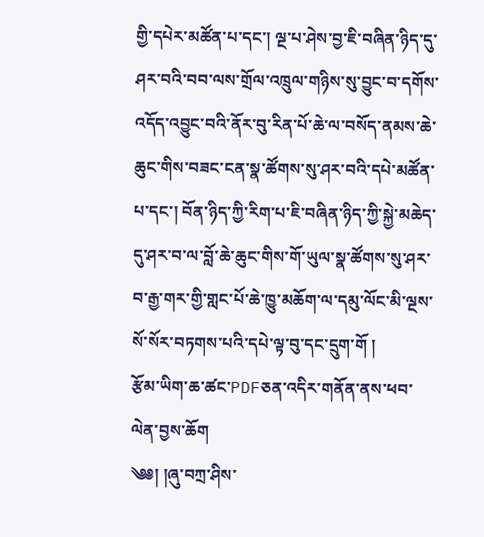གྱི་དཔེར་མཚོན་པ་དང་། ལྔ་པ་ཤེས་བྱ་ཇི་བཞིན་ཉིད་དུ་ཤར་བའི་བབ་ལས་གྲོལ་འཁྲུལ་གཉིས་སུ་བྱུང་བ་དགོས་འདོད་འབྱུང་བའི་ནོར་བུ་རིན་པོ་ཆེ་ལ་བསོད་ནམས་ཆེ་ཆུང་གིས་བཟང་ངན་སྣ་ཚོགས་སུ་ཤར་བའི་དཔེ་མཚོན་པ་དང་། བོན་ཉིད་ཀྱི་རིག་པ་ཇི་བཞིན་ཉིད་ཀྱི་སྐྱེ་མཆེད་དུ་ཤར་བ་ལ་བློ་ཆེ་ཆུང་གིས་གོ་ཡུལ་སྣ་ཚོགས་སུ་ཤར་བ་རྒྱ་གར་གྱི་གླང་པོ་ཆེ་ཁྱུ་མཆོག་ལ་དམུ་ལོང་མི་ལྔས་སོ་སོར་བཏགས་པའི་དཔེ་ལྟ་བུ་དང་དྲུག་གོ །
རྩོམ་ཡིག་ཆ་ཚང་PDFཅན་འདིར་གནོན་ནས་ཕབ་ལེན་བྱས་ཆོག
༄༅། །ཞུ་བཀྲ་ཤིས་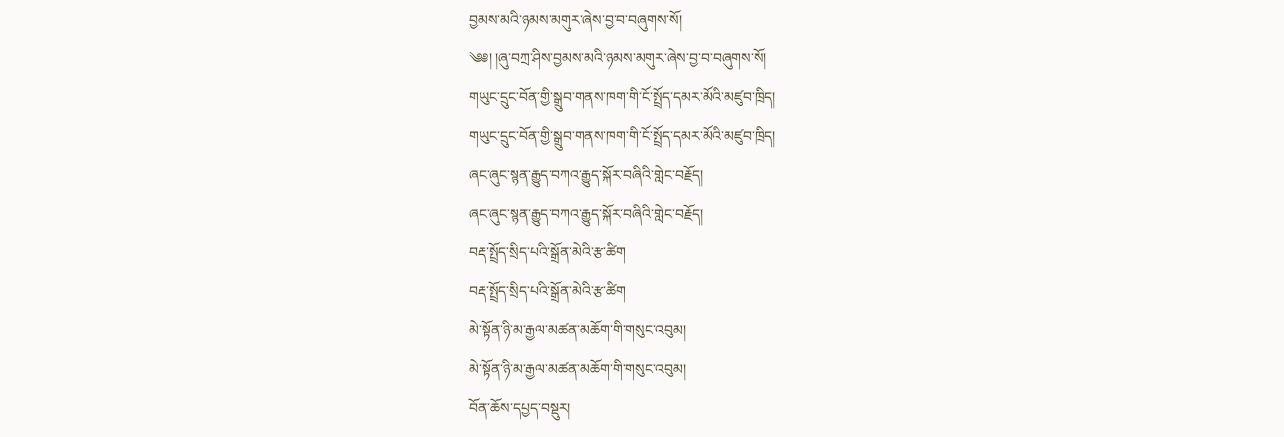བྱམས་མའི་ཉམས་མགུར་ཞེས་བྱ་བ་བཞུགས་སོ།
༄༅། །ཞུ་བཀྲ་ཤིས་བྱམས་མའི་ཉམས་མགུར་ཞེས་བྱ་བ་བཞུགས་སོ།
གཡུང་དྲུང་བོན་གྱི་སྒྲུབ་གནས་ཁག་གི་ངོ་སྤྲོད་དམར་མོའི་མཛུབ་ཁྲིད།
གཡུང་དྲུང་བོན་གྱི་སྒྲུབ་གནས་ཁག་གི་ངོ་སྤྲོད་དམར་མོའི་མཛུབ་ཁྲིད།
ཞང་ཞུང་སྙན་རྒྱུད་བཀའ་རྒྱུད་སྐོར་བཞིའི་གླེང་བརྗོད།
ཞང་ཞུང་སྙན་རྒྱུད་བཀའ་རྒྱུད་སྐོར་བཞིའི་གླེང་བརྗོད།
བརྡ་སྤྲོད་སྲིད་པའི་སྒྲོན་མེའི་རྩ་ཚིག
བརྡ་སྤྲོད་སྲིད་པའི་སྒྲོན་མེའི་རྩ་ཚིག
མེ་སྟོན་ཉི་མ་རྒྱལ་མཚན་མཆོག་གི་གསུང་འབུམ།
མེ་སྟོན་ཉི་མ་རྒྱལ་མཚན་མཆོག་གི་གསུང་འབུམ།
བོན་ཆོས་དཔྱད་བསྡུར།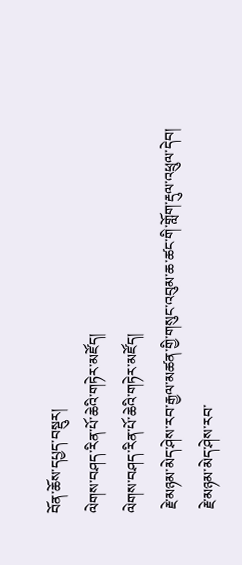བོན་ཆོས་དཔྱད་བསྡུར།
ལེགས་བཤད་རིན་པོ་ཆེའི་གཏེར་མཛོད།
ལེགས་བཤད་རིན་པོ་ཆེའི་གཏེར་མཛོད།
 རྗེ་མཉམ་མེད་ཤེས་རབ་རྒྱལ་མཚན་གྱི་གསུང་འབུམ་ཆ་ཚང་གི་གློག་རྡུལ་འཕྲུལ་དེབ།
 རྗེ་མཉམ་མེད་ཤེས་རབ་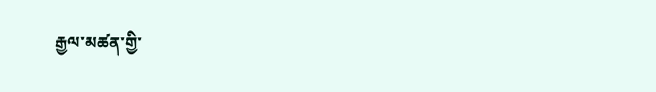རྒྱལ་མཚན་གྱི་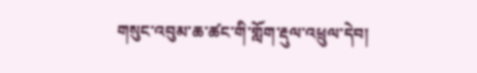གསུང་འབུམ་ཆ་ཚང་གི་གློག་རྡུལ་འཕྲུལ་དེབ།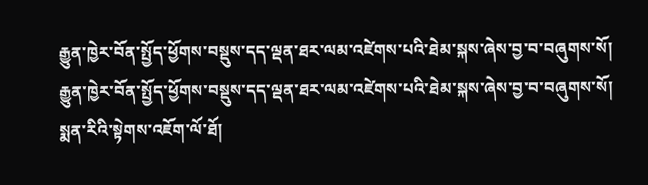རྒྱུན་ཁྱེར་བོན་སྤྱོད་ཕྱོགས་བསྡུས་དད་ལྡན་ཐར་ལམ་འཛེགས་པའི་ཐེམ་སྐས་ཞེས་བྱ་བ་བཞུགས་སོ།
རྒྱུན་ཁྱེར་བོན་སྤྱོད་ཕྱོགས་བསྡུས་དད་ལྡན་ཐར་ལམ་འཛེགས་པའི་ཐེམ་སྐས་ཞེས་བྱ་བ་བཞུགས་སོ།
སྨན་རིའི་སྟེགས་འཇོག་ལོ་ཐོ།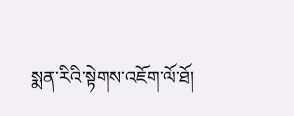སྨན་རིའི་སྟེགས་འཇོག་ལོ་ཐོ།